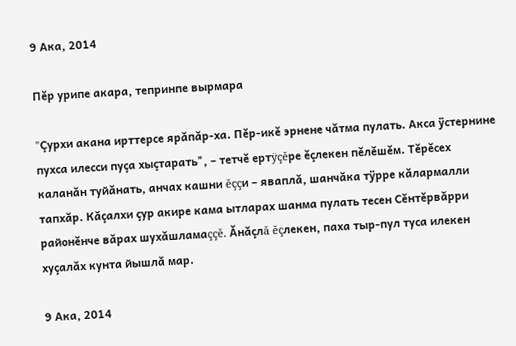9 Ака, 2014

Пĕр урипе акара, тепринпе вырмара

"Çурхи акана ирттерсе ярăпăр-ха. Пĕр-икĕ эрнене чăтма пулать. Акса ÿстернине пухса илесси пуçа хыçтарать", – тетчĕ ертÿçĕре ĕçлекен пĕлĕшĕм. Тĕрĕсех каланăн туйăнать, анчах кашни ĕççи – яваплă, шанчăка тÿрре кăлармалли тапхăр. Кăçалхи çур акире кама ытларах шанма пулать тесен Сĕнтĕрвăрри районĕнче вăрах шухăшламаççĕ. Ăнăçлă ĕçлекен, паха тыр-пул туса илекен хуçалăх кунта йышлă мар.

9 Ака, 2014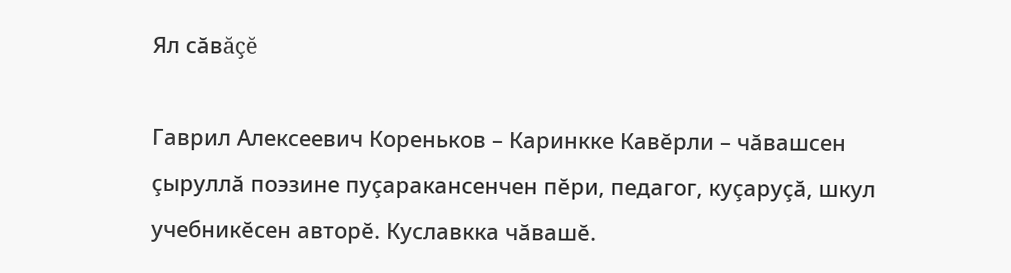Ял сăвăçĕ

Гаврил Алексеевич Кореньков – Каринкке Кавĕрли – чăвашсен çыруллă поэзине пуçаракансенчен пĕри, педагог, куçаруçă, шкул учебникĕсен авторĕ. Куславкка чăвашĕ.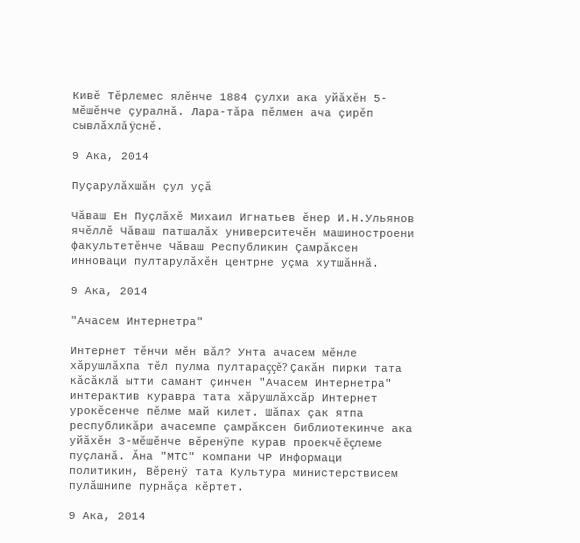Кивĕ Тĕрлемес ялĕнче 1884 çулхи ака уйăхĕн 5-мĕшĕнче çуралнă. Лара-тăра пĕлмен ача çирĕп сывлăхлă ÿснĕ.

9 Ака, 2014

Пуçарулăхшăн çул уçă

Чăваш Ен Пуçлăхĕ Михаил Игнатьев ĕнер И.Н.Ульянов ячĕллĕ Чăваш патшалăх университечĕн машиностроени факультетĕнче Чăваш Республикин Çамрăксен инноваци пултарулăхĕн центрне уçма хутшăннă.

9 Ака, 2014

"Ачасем Интернетра"

Интернет тĕнчи мĕн вăл? Унта ачасем мĕнле хăрушлăхпа тĕл пулма пултараççĕ? Çакăн пирки тата кăсăклă ытти самант çинчен "Ачасем Интернетра" интерактив куравра тата хăрушлăхсăр Интернет урокĕсенче пĕлме май килет. Шăпах çак ятпа республикăри ачасемпе çамрăксен библиотекинче ака уйăхĕн 3-мĕшĕнче вĕренÿпе курав проекчĕ ĕçлеме пуçланă. Ăна "МТС" компани ЧР Информаци политикин, Вĕренÿ тата Культура министерствисем пулăшнипе пурнăçа кĕртет.

9 Ака, 2014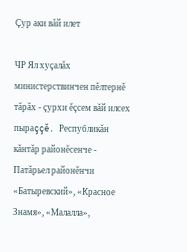Çур аки вăй илет

ЧР Ял хуçалăх министерствинчен пĕлтернĕ тăрăх - çурхи ĕçсем вăй илсех пыраççĕ. Республикăн кăнтăр районĕсенче - Патăрьел районĕнчи «Батыревский», «Красное Знамя», «Малалла»,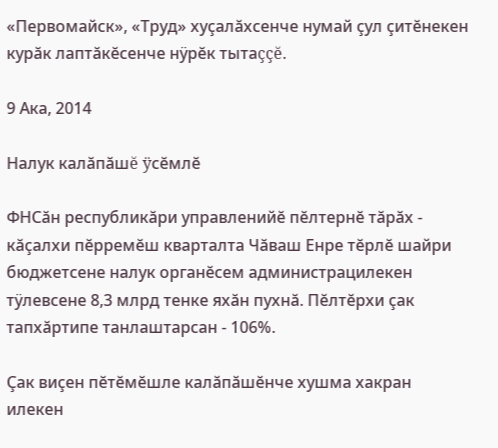«Первомайск», «Труд» хуçалăхсенче нумай çул çитĕнекен курăк лаптăкĕсенче нÿрĕк тытаççĕ.

9 Ака, 2014

Налук калăпăшĕ ÿсĕмлĕ

ФНСăн республикăри управленийĕ пĕлтернĕ тăрăх - кăçалхи пĕрремĕш кварталта Чăваш Енре тĕрлĕ шайри бюджетсене налук органĕсем администрацилекен тÿлевсене 8,3 млрд тенке яхăн пухнă. Пĕлтĕрхи çак тапхăртипе танлаштарсан - 106%.

Çак виçен пĕтĕмĕшле калăпăшĕнче хушма хакран илекен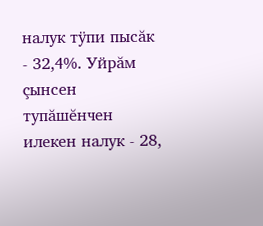налук тÿпи пысăк - 32,4%. Уйрăм çынсен тупăшĕнчен илекен налук - 28,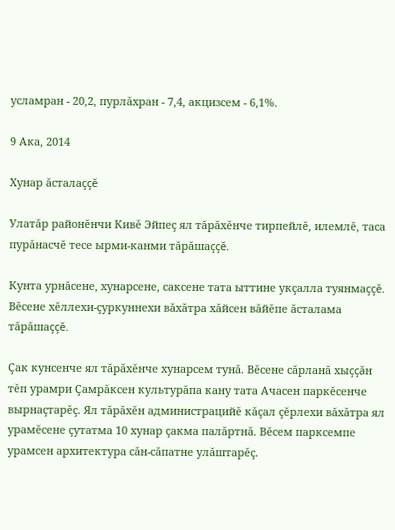усламран - 20,2, пурлăхран - 7,4, акцизсем - 6,1%.

9 Ака, 2014

Хунар ăсталаççĕ

Улатăр районĕнчи Кивĕ Эйпеç ял тăрăхĕнче тирпейлĕ, илемлĕ, таса пурăнасчĕ тесе ырми-канми тăрăшаççĕ.

Кунта урнăсене, хунарсене, саксене тата ыттине укçалла туянмаççĕ. Вĕсене хĕллехи-çуркуннехи вăхăтра хăйсен вăйĕпе ăсталама тăрăшаççĕ.

Çак кунсенче ял тăрăхĕнче хунарсем тунă. Вĕсене сăрланă хыççăн тĕп урамри Çамрăксен культурăпа кану тата Ачасен паркĕсенче вырнаçтарĕç. Ял тăрăхĕн администрацийĕ кăçал çĕрлехи вăхăтра ял урамĕсене çутатма 10 хунар çакма палăртнă. Вĕсем парксемпе урамсен архитектура сăн-сăпатне улăштарĕç.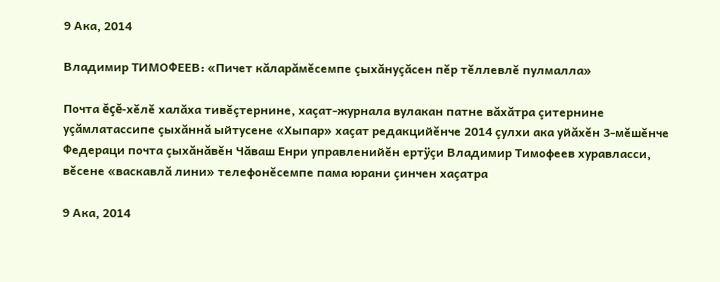9 Ака, 2014

Владимир ТИМОФЕЕВ: «Пичет кăларăмĕсемпе çыхăнуçăсен пĕр тĕллевлĕ пулмалла»

Почта ĕçĕ-хĕлĕ халăха тивĕçтернине, хаçат-журнала вулакан патне вăхăтра çитернине уçăмлатассипе çыхăннă ыйтусене «Хыпар» хаçат редакцийĕнче 2014 çулхи ака уйăхĕн 3-мĕшĕнче Федераци почта çыхăнăвĕн Чăваш Енри управленийĕн ертÿçи Владимир Тимофеев хуравласси, вĕсене «васкавлă лини» телефонĕсемпе пама юрани çинчен хаçатра

9 Ака, 2014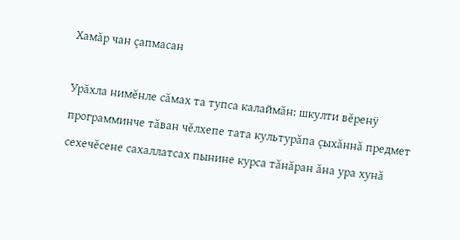Хамăр чан çапмасан

Урăхла нимĕнле сăмах та тупса калаймăн: шкулти вĕренÿ программинче тăван чĕлхепе тата культурăпа çыхăннă предмет сехечĕсене сахаллатсах пынине курса тăнăран ăна ура хунă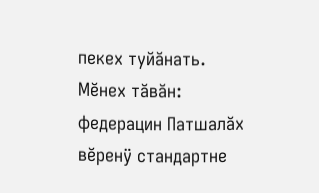пекех туйăнать. Мĕнех тăвăн: федерацин Патшалăх вĕренÿ стандартне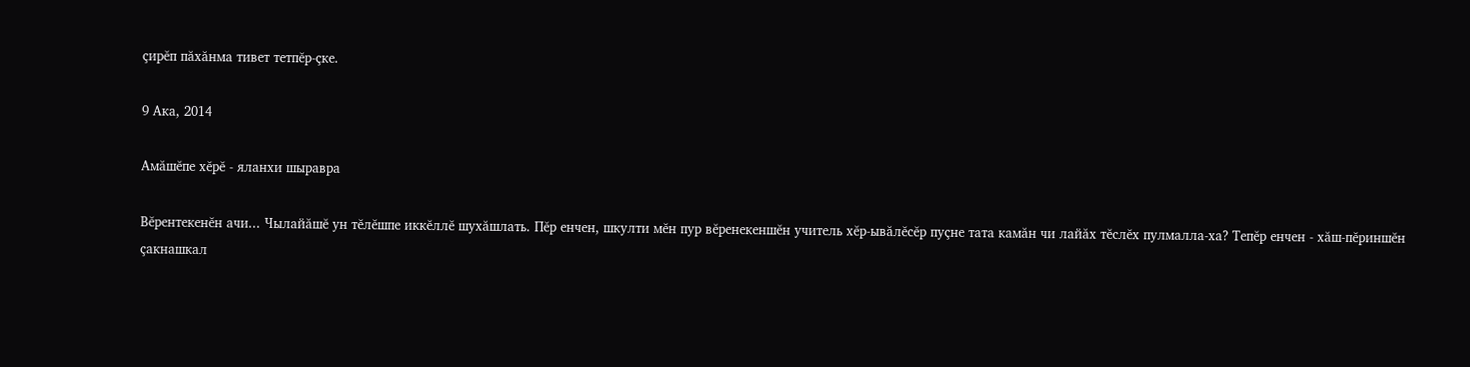çирĕп пăхăнма тивет тетпĕр-çке.

9 Ака, 2014

Амăшĕпе хĕрĕ - яланхи шыравра

Вĕрентекенĕн ачи... Чылайăшĕ ун тĕлĕшпе иккĕллĕ шухăшлать. Пĕр енчен, шкулти мĕн пур вĕренекеншĕн учитель хĕр-ывăлĕсĕр пуçне тата камăн чи лайăх тĕслĕх пулмалла-ха? Тепĕр енчен - хăш-пĕриншĕн çакнашкал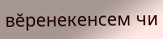вĕренекенсем чи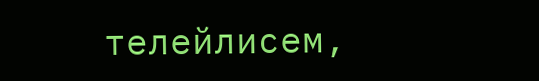телейлисем,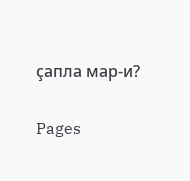çапла мар-и?

Pages